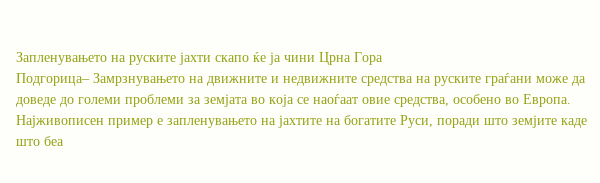Запленувањето на руските јахти скапо ќе ја чини Црна Гора
Подгорица– Замрзнувањето на движните и недвижните средства на руските граѓани може да доведе до големи проблеми за земјата во која се наоѓаат овие средства, особено во Европа.
Најживописен пример е запленувањето на јахтите на богатите Руси, поради што земјите каде што беа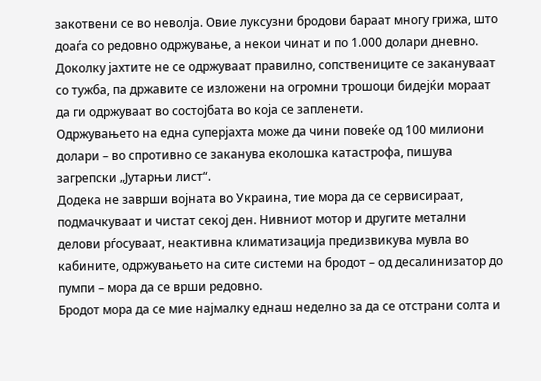закотвени се во неволја. Овие луксузни бродови бараат многу грижа, што доаѓа со редовно одржување, а некои чинат и по 1.000 долари дневно.
Доколку јахтите не се одржуваат правилно, сопствениците се закануваат со тужба, па државите се изложени на огромни трошоци бидејќи мораат да ги одржуваат во состојбата во која се запленети.
Одржувањето на една суперјахта може да чини повеќе од 100 милиони долари – во спротивно се заканува еколошка катастрофа, пишува загрепски „Јутарњи лист“.
Додека не заврши војната во Украина, тие мора да се сервисираат, подмачкуваат и чистат секој ден. Нивниот мотор и другите метални делови рѓосуваат, неактивна климатизација предизвикува мувла во кабините, одржувањето на сите системи на бродот – од десалинизатор до пумпи – мора да се врши редовно.
Бродот мора да се мие најмалку еднаш неделно за да се отстрани солта и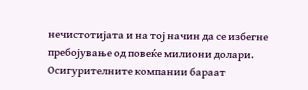нечистотијата и на тој начин да се избегне пребојување од повеќе милиони долари.
Осигурителните компании бараат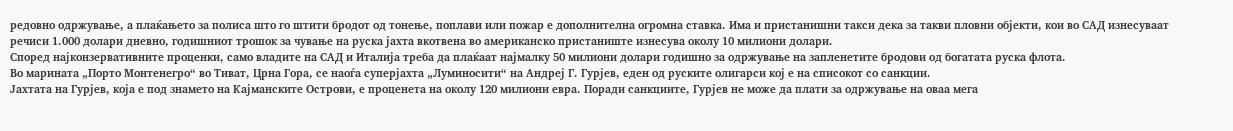редовно одржување, а плаќањето за полиса што го штити бродот од тонење, поплави или пожар е дополнителна огромна ставка. Има и пристанишни такси дека за такви пловни објекти, кои во САД изнесуваат речиси 1.000 долари дневно, годишниот трошок за чување на руска јахта вкотвена во американско пристаниште изнесува околу 10 милиони долари.
Според најконзервативните проценки, само владите на САД и Италија треба да плаќаат најмалку 50 милиони долари годишно за одржување на запленетите бродови од богатата руска флота.
Во марината „Порто Монтенегро“ во Тиват, Црна Гора, се наоѓа суперјахта „Луминосити“ на Андреј Г. Гурјев, еден од руските олигарси кој е на списокот со санкции.
Јахтата на Гурјев, која е под знамето на Кајманските Острови, е проценета на околу 120 милиони евра. Поради санкциите, Гурјев не може да плати за одржување на оваа мега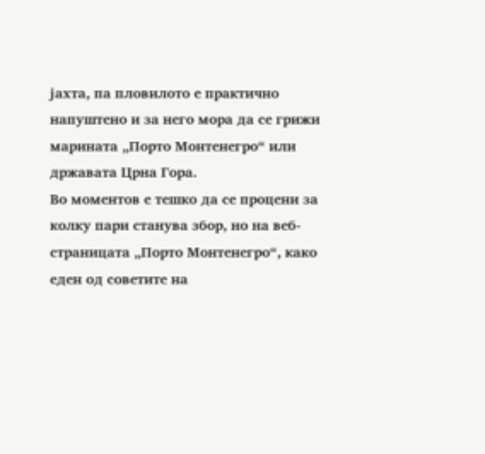јахта, па пловилото е практично напуштено и за него мора да се грижи марината „Порто Монтенегро“ или државата Црна Гора.
Во моментов е тешко да се процени за колку пари станува збор, но на веб-страницата „Порто Монтенегро“, како еден од советите на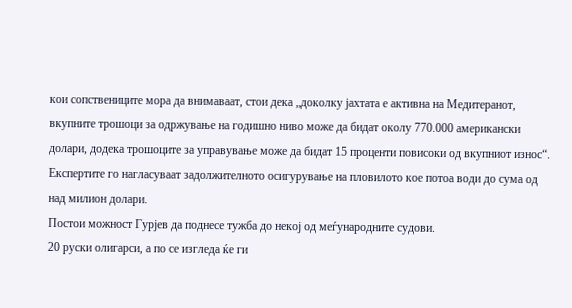кои сопствениците мора да внимаваат, стои дека „доколку јахтата е активна на Медитеранот, вкупните трошоци за одржување на годишно ниво може да бидат околу 770.000 американски долари, додека трошоците за управување може да бидат 15 проценти повисоки од вкупниот износ“.
Експертите го нагласуваат задолжителното осигурување на пловилото кое потоа води до сума од над милион долари.
Постои можност Гурјев да поднесе тужба до некој од меѓународните судови.
20 руски олигарси, а по се изгледа ќе ги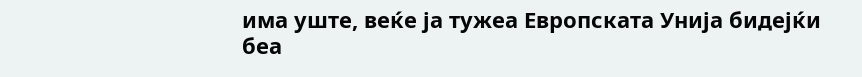има уште, веќе ја тужеа Европската Унија бидејќи беа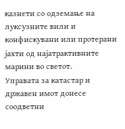казнети со одземање на луксузните вили и конфискувани или протерани јахти од најатрактивните марини во светот.
Управата за катастар и државен имот донесе соодветни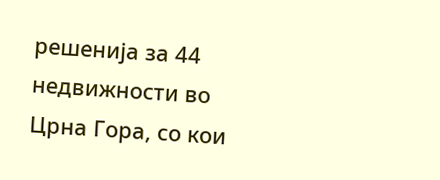решенија за 44 недвижности во Црна Гора, со кои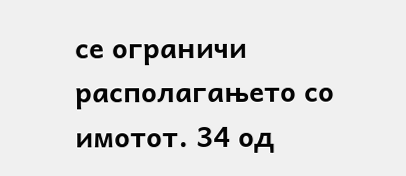се ограничи располагањето со имотот. 34 од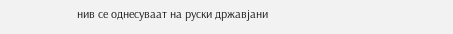нив се однесуваат на руски државјани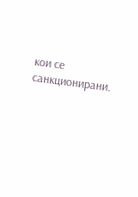кои се санкционирани.